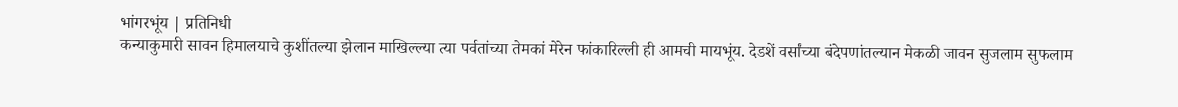भांगरभूंय | प्रतिनिधी
कन्याकुमारी सावन हिमालयाचे कुशींतल्या झेलान माखिल्ल्या त्या पर्वतांच्या तेमकां मेरेन फांकारिल्ली ही आमची मायभूंय. देडशें वर्सांच्या बंदेपणांतल्यान मेकळी जावन सुजलाम सुफलाम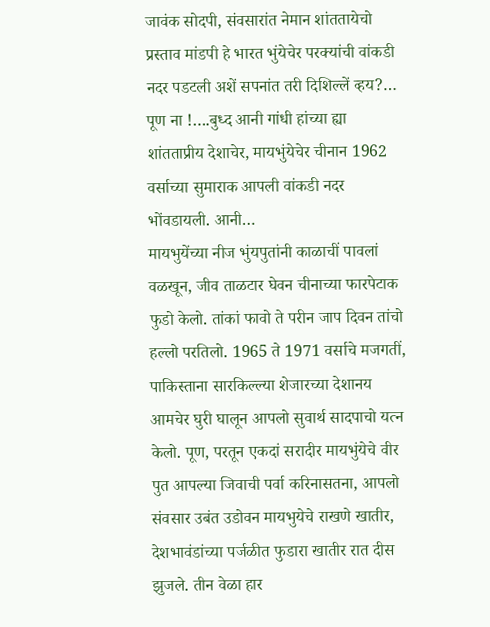जावंक सोदपी, संवसारांत नेमान शांततायेचो प्रस्ताव मांडपी हे भारत भुंयेचेर परक्यांची वांकडी नदर पडटली अशें सपनांत तरी दिशिल्लें व्हय?… पूण ना !….बुध्द आनी गांधी हांच्या ह्या शांतताप्रीय देशाचेर, मायभुंयेचेर चीनान 1962 वर्साच्या सुमाराक आपली वांकडी नदर भोंवडायली. आनी…
मायभुयेंच्या नीज भुंयपुतांनी काळाचीं पावलां वळखून, जीव ताळटार घेवन चीनाच्या फारपेटाक फुडो केलो. तांकां फावो ते परीन जाप दिवन तांचो हल्लो परतिलो. 1965 ते 1971 वर्साचे मजगतीं, पाकिस्ताना सारकिल्ल्या शेजारच्या देशानय आमचेर घुरी घालून आपलो सुवार्थ सादपाचो यत्न केलो. पूण, परतून एकदां सरादीर मायभुंयेचे वीर पुत आपल्या जिवाची पर्वा करिनासतना, आपलो संवसार उबंत उडोवन मायभुयेचे राखणे खातीर, देशभावंडांच्या पर्जळीत फुडारा खातीर रात दीस झुजले. तीन वेळा हार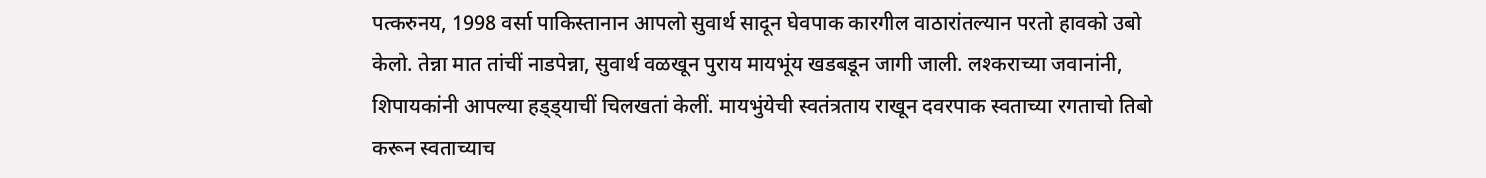पत्करुनय, 1998 वर्सा पाकिस्तानान आपलो सुवार्थ सादून घेवपाक कारगील वाठारांतल्यान परतो हावको उबो केलो. तेन्ना मात तांचीं नाडपेन्ना, सुवार्थ वळखून पुराय मायभूंय खडबडून जागी जाली. लश्कराच्या जवानांनी, शिपायकांनी आपल्या हड्ड्याचीं चिलखतां केलीं. मायभुंयेची स्वतंत्रताय राखून दवरपाक स्वताच्या रगताचो तिबो करून स्वताच्याच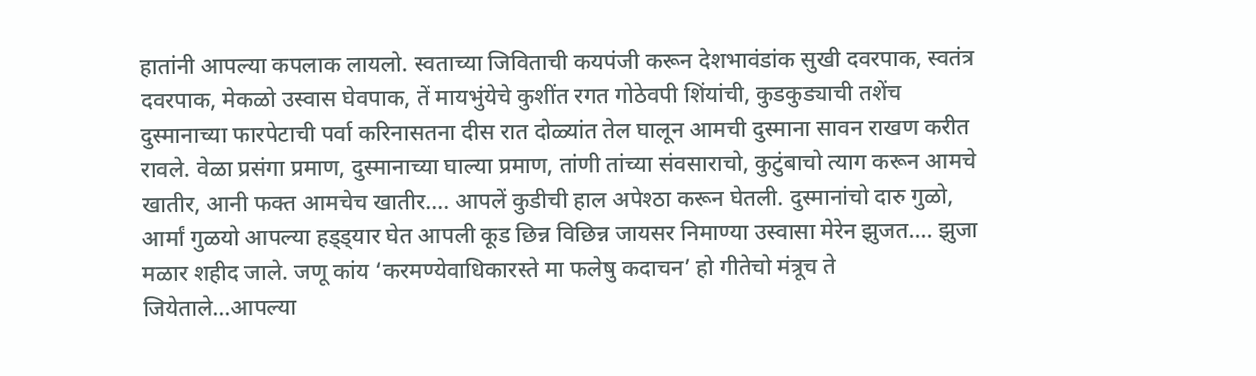हातांनी आपल्या कपलाक लायलो. स्वताच्या जिविताची कयपंजी करून देशभावंडांक सुखी दवरपाक, स्वतंत्र दवरपाक, मेकळो उस्वास घेवपाक, तें मायभुंयेचे कुशींत रगत गोठेवपी शिंयांची, कुडकुड्याची तशेंच दुस्मानाच्या फारपेटाची पर्वा करिनासतना दीस रात दोळ्यांत तेल घालून आमची दुस्माना सावन राखण करीत रावले. वेळा प्रसंगा प्रमाण, दुस्मानाच्या घाल्या प्रमाण, तांणी तांच्या संवसाराचो, कुटुंबाचो त्याग करून आमचे खातीर, आनी फक्त आमचेच खातीर…. आपलें कुडीची हाल अपेश्ठा करून घेतली. दुस्मानांचो दारु गुळो, आर्मां गुळयो आपल्या हड्ड्यार घेत आपली कूड छिन्न विछिन्न जायसर निमाण्या उस्वासा मेरेन झुजत…. झुजा मळार शहीद जाले. जणू कांय ‘करमण्येवाधिकारस्ते मा फलेषु कदाचन’ हो गीतेचो मंत्रूच ते जियेताले…आपल्या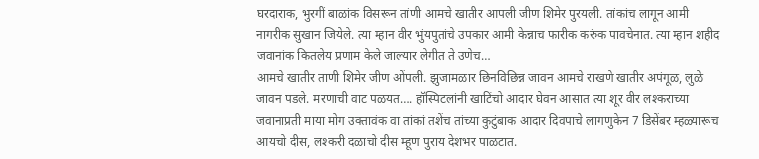घरदाराक, भुरगीं बाळांक विसरून तांणी आमचे खातीर आपली जीण शिमेर पुरयली. तांकांच लागून आमी नागरीक सुखान जियेले. त्या म्हान वीर भुंयपुतांचे उपकार आमी केन्नाच फारीक करुंक पावचेनात. त्या म्हान शहीद जवानांक कितलेय प्रणाम केले जाल्यार लेगीत ते उणेच…
आमचे खातीर ताणी शिमेर जीण ओंपली. झुजामळार छिनविछिन्न जावन आमचे राखणे खातीर अपंगूळ, लुळे जावन पडले. मरणाची वाट पळयत…. हॉस्पिटलांनी खाटिंचो आदार घेवन आसात त्या शूर वीर लश्कराच्या जवानाप्रती माया मोग उक्तावंक वा तांकां तशेंच तांच्या कुटुंबाक आदार दिवपाचे लागणुकेन 7 डिसेंबर म्हळ्यारूच आयचो दीस, लश्करी दळाचो दीस म्हूण पुराय देशभर पाळटात.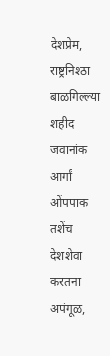देशप्रेम, राष्ट्रनिश्ठा बाळगिल्ल्या शहीद जवानांक आर्गां ओंपपाक तशेंच देशशेवा करतना अपंगूळ,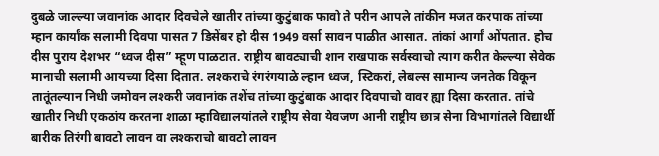दुबळे जाल्ल्या जवानांक आदार दिवचेले खातीर तांच्या कुटुंबाक फावो ते परीन आपले तांकीन मजत करपाक तांच्या म्हान कार्यांक सलामी दिवपा पासत 7 डिसेंबर हो दीस 1949 वर्सा सावन पाळीत आसात. तांकां आर्गां ओंपतात. होच दीस पुराय देशभर “ध्वज दीस” म्हूण पाळटात. राष्ट्रीय बावट्याची शान राखपाक सर्वस्वाचो त्याग करीत केल्ल्या सेवेक मानाची सलामी आयच्या दिसा दितात. लश्कराचे रंगरंगयाळे ल्हान ध्वज, स्टिकरां, लेबल्स सामान्य जनतेक विकून तातूंतल्यान निधी जमोवन लश्करी जवानांक तशेंच तांच्या कुटुंबाक आदार दिवपाचो वावर ह्या दिसा करतात. तांचे खातीर निधी एकठांय करतना शाळा म्हाविद्यालयांतले राष्ट्रीय सेवा येवजण आनी राष्ट्रीय छात्र सेना विभागांतले विद्यार्थी बारीक तिरंगी बावटो लावन वा लश्कराचो बावटो लावन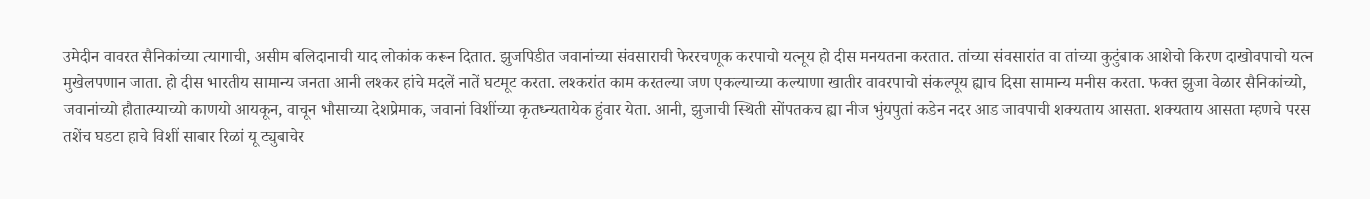उमेदीन वावरत सैनिकांच्या त्यागाची, असीम बलिदानाची याद लोकांक करून दितात. झुजपिडीत जवानांच्या संवसाराची फेररचणूक करपाचो यत्नूय हो दीस मनयतना करतात. तांच्या संवसारांत वा तांच्या कुटुंबाक आशेचो किरण दाखोवपाचो यत्न मुखेलपणान जाता. हो दीस भारतीय सामान्य जनता आनी लश्कर हांचे मदलें नातें घटमूट करता. लश्करांत काम करतल्या जण एकल्याच्या कल्याणा खातीर वावरपाचो संकल्पूय ह्याच दिसा सामान्य मनीस करता. फक्त झुजा वेळार सैनिकांच्यो, जवानांच्यो हौतात्म्याच्यो काणयो आयकून, वाचून भौसाच्या देशप्रेमाक, जवानां विशींच्या कृतध्न्यतायेक हुंवार येता. आनी, झुजाची स्थिती सोंपतकच ह्या नीज भुंयपुतां कडेन नदर आड जावपाची शक्यताय आसता. शक्यताय आसता म्हणचे परस तशेंच घडटा हाचे विशीं साबार रिळां यू ट्युबाचेर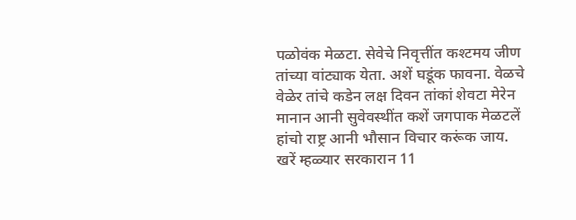पळोवंक मेळटा. सेवेचे निवृत्तींत कश्टमय जीण तांच्या वांट्याक येता. अशें घडूंक फावना. वेळचे वेळेर तांचे कडेन लक्ष दिवन तांकां शेवटा मेरेन मानान आनी सुवेवस्थींत कशें जगपाक मेळटलें हांचो राष्ट्र आनी भौसान विचार करूंक जाय.
खरें म्हळ्यार सरकारान 11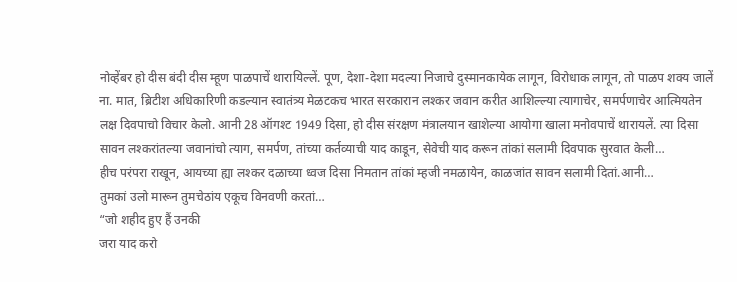नोव्हेंबर हो दीस बंदी दीस म्हूण पाळपाचें थारायिल्लें. पूण, देशा-देशा मदल्या निजाचे दुस्मानकायेक लागून, विरोधाक लागून, तो पाळप शक्य जालें ना. मात, ब्रिटीश अधिकारिणी कडल्यान स्वातंत्र्य मेळटकच भारत सरकारान लश्कर जवान करीत आशिल्ल्या त्यागाचेर, समर्पणाचेर आत्मियतेन लक्ष दिवपाचो विचार केलो. आनी 28 ऑगश्ट 1949 दिसा, हो दीस संरक्षण मंत्रालयान खाशेल्या आयोगा खाला मनोवपाचें थारायलें. त्या दिसा सावन लश्करांतल्या जवानांचो त्याग, समर्पण, तांच्या कर्तव्याची याद काडून, सेवेची याद करून तांकां सलामी दिवपाक सुरवात केली…
हीच परंपरा राखून, आयच्या ह्या लश्कर दळाच्या ध्वज दिसा निमतान तांकां म्हजी नमळायेन, काळजांत सावन सलामी दितां.आनी…
तुमकां उलो मारून तुमचेठांय एकूच विनवणी करतां…
“जो शहीद हुए हैं उनकी
जरा याद करो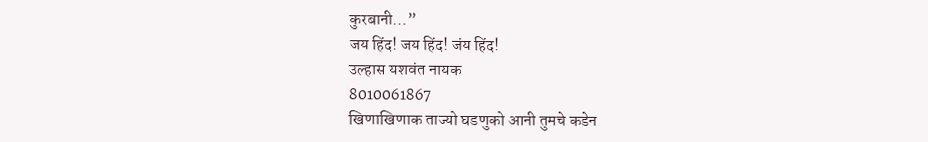कुरबानी…”
जय हिंद! जय हिंद! जंय हिंद!
उल्हास यशवंत नायक
8010061867
खिणाखिणाक ताज्यो घडणुको आनी तुमचे कडेन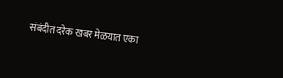संबंदीत दरेक खबर मेळयात एका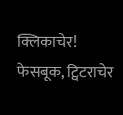क्लिकाचेर! फेसबूक, ट्विटराचेर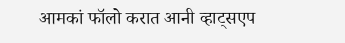आमकां फॉलो करात आनी व्हाट्सएप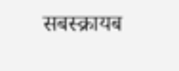सबस्क्रायब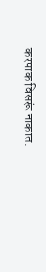करपाक विसरूं नाकात.